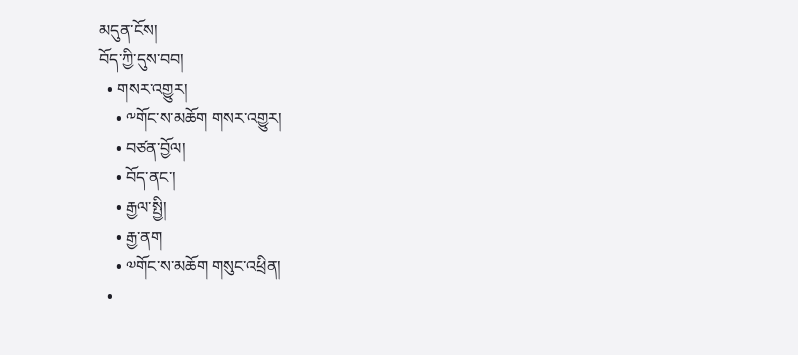མདུན་ངོས།
བོད་ཀྱི་དུས་བབ།
  • གསར་འགྱུར།
    • ༸གོང་ས་མཆོག གསར་འགྱུར།
    • བཙན་བྱོལ།
    • བོད་ནང་།
    • རྒྱལ་སྤྱི།
    • རྒྱ་ནག
    • ༧གོང་ས་མཆོག གསུང་འཕྲིན།
  •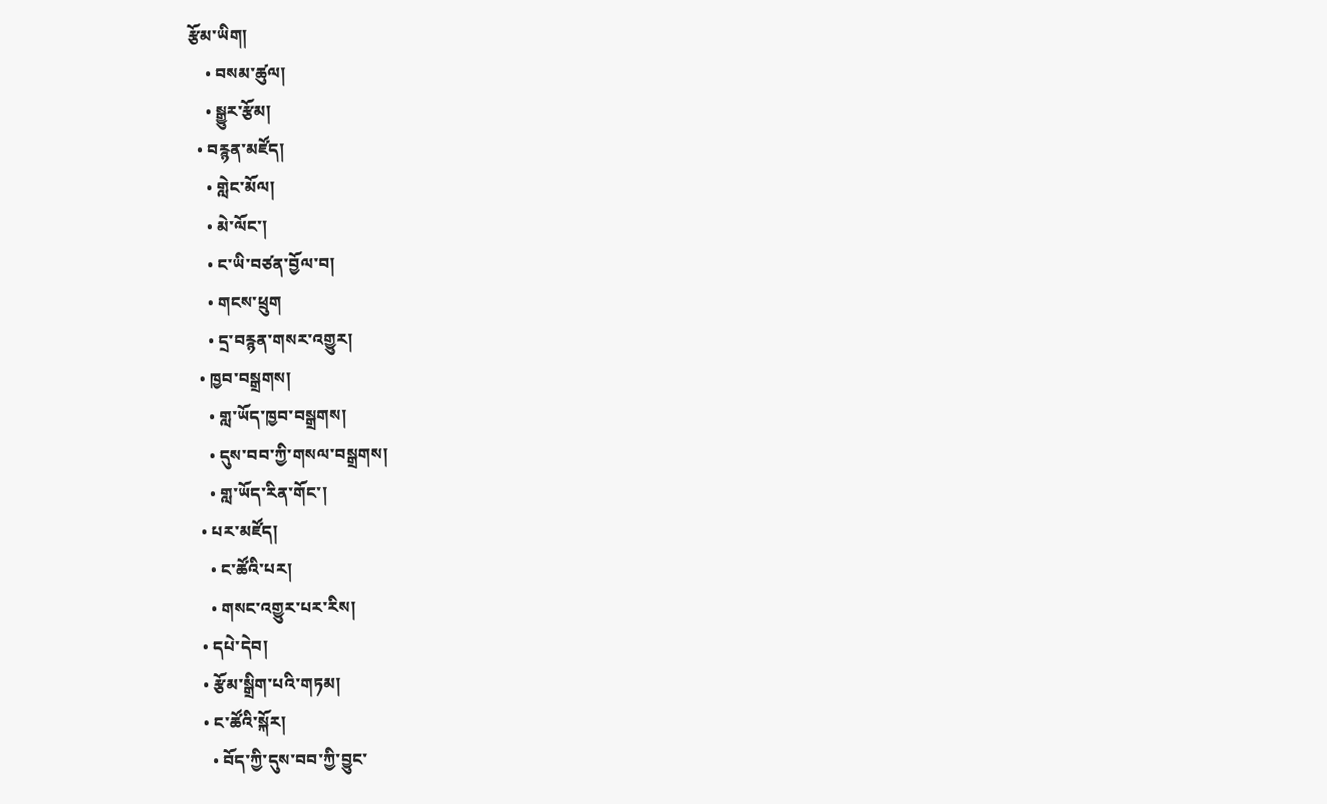རྩོམ་ཡིག།
    • བསམ་ཚུལ།
    • སྒྱུར་རྩོམ།
  • བརྙན་མཛོད།
    • གླེང་མོལ།
    • མེ་ལོང་།
    • ང་ཡི་བཙན་བྱོལ་བ།
    • གངས་ཕྲུག
    • དྲ་བརྙན་གསར་འགྱུར།
  • ཁྱབ་བསྒྲགས།
    • གླ་ཡོད་ཁྱབ་བསྒྲགས།
    • དུས་བབ་ཀྱི་གསལ་བསྒྲགས།
    • གླ་ཡོད་རིན་གོང་།
  • པར་མཛོད།
    • ང་ཚོའི་པར།
    • གསང་འགྱུར་པར་རིས།
  • དཔེ་དེབ།
  • རྩོམ་སྒྲིག་པའི་གཏམ།
  • ང་ཚོའི་སྐོར།
    • བོད་ཀྱི་དུས་བབ་ཀྱི་བྱུང་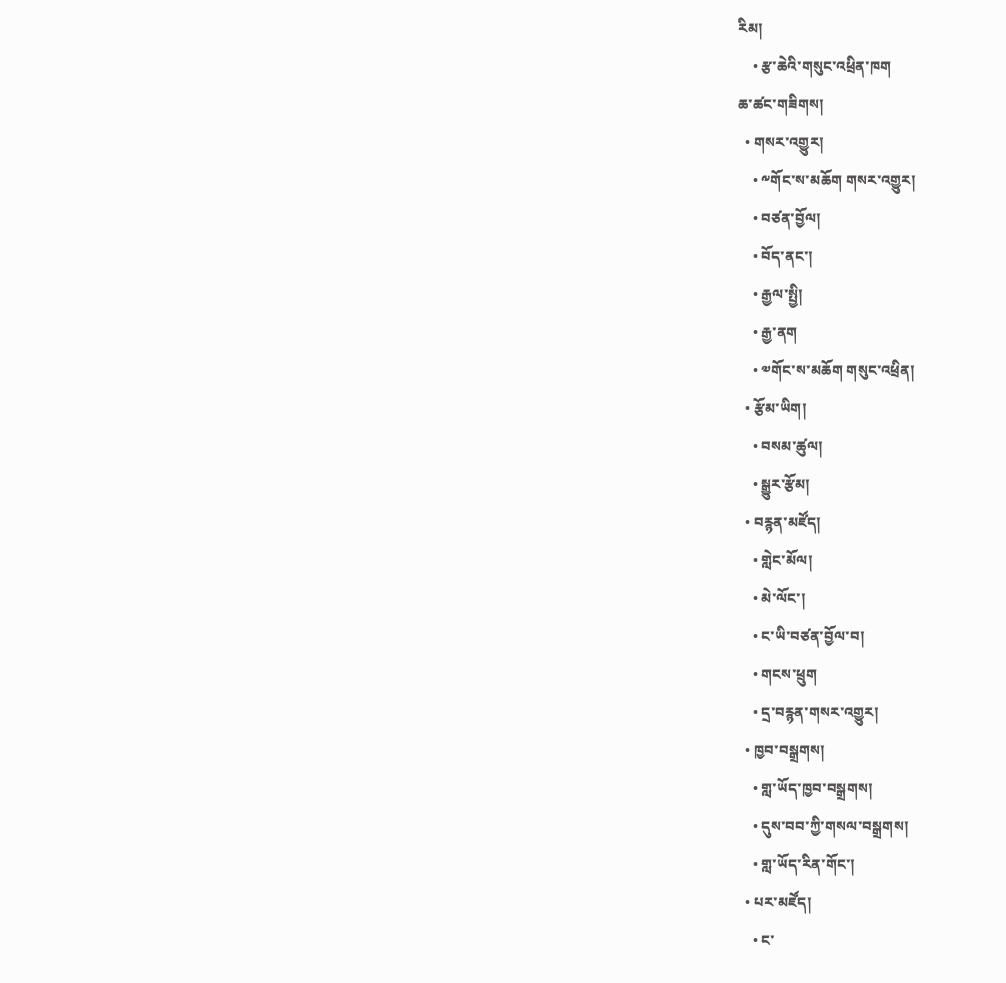རིམ།
    • རྩ་ཆེའི་གསུང་འཕྲིན་ཁག
ཆ་ཚང་གཟིགས།
  • གསར་འགྱུར།
    • ༸གོང་ས་མཆོག གསར་འགྱུར།
    • བཙན་བྱོལ།
    • བོད་ནང་།
    • རྒྱལ་སྤྱི།
    • རྒྱ་ནག
    • ༧གོང་ས་མཆོག གསུང་འཕྲིན།
  • རྩོམ་ཡིག།
    • བསམ་ཚུལ།
    • སྒྱུར་རྩོམ།
  • བརྙན་མཛོད།
    • གླེང་མོལ།
    • མེ་ལོང་།
    • ང་ཡི་བཙན་བྱོལ་བ།
    • གངས་ཕྲུག
    • དྲ་བརྙན་གསར་འགྱུར།
  • ཁྱབ་བསྒྲགས།
    • གླ་ཡོད་ཁྱབ་བསྒྲགས།
    • དུས་བབ་ཀྱི་གསལ་བསྒྲགས།
    • གླ་ཡོད་རིན་གོང་།
  • པར་མཛོད།
    • ང་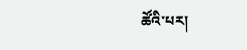ཚོའི་པར།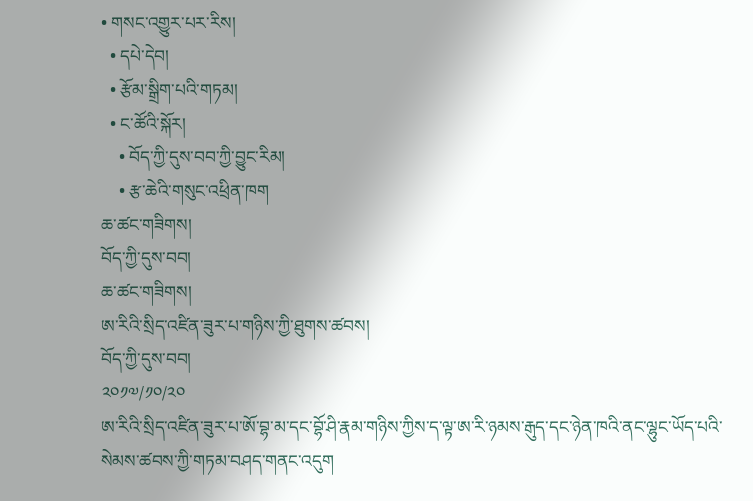• གསང་འགྱུར་པར་རིས།
  • དཔེ་དེབ།
  • རྩོམ་སྒྲིག་པའི་གཏམ།
  • ང་ཚོའི་སྐོར།
    • བོད་ཀྱི་དུས་བབ་ཀྱི་བྱུང་རིམ།
    • རྩ་ཆེའི་གསུང་འཕྲིན་ཁག
ཆ་ཚང་གཟིགས།
བོད་ཀྱི་དུས་བབ།
ཆ་ཚང་གཟིགས།
ཨ་རིའི་སྲིད་འཛིན་ཟུར་པ་གཉིས་ཀྱི་ཐུགས་ཚབས།
བོད་ཀྱི་དུས་བབ།
༢༠༡༧/༡༠/༢༠
ཨ་རིའི་སྲིད་འཛིན་ཟུར་པ་ཨོ་བྷ་མ་དང་བྷོ་ཤི་རྣམ་གཉིས་ཀྱིས་ད་ལྟ་ཨ་རི་ཉམས་རྒུད་དང་ཉེན་ཁའི་ནང་ལྷུང་ཡོད་པའི་སེམས་ཚབས་ཀྱི་གཏམ་བཤད་གནང་འདུག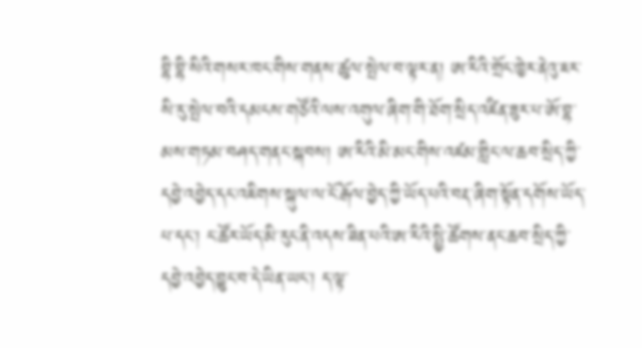བྷི་བྷི་སིའི་གསར་ཁང་གིས་གནས་ཚུལ་སྤེལ་བ་ལྟར་ན། ཨ་རིའི་གྲོང་ཁྱེར་ནེའུ་ཇར་སི་རུ་སྤེལ་བའི་དམངས་གཙོའི་ལས་འགུལ་ཞིག་གི་ཐོག་སྲིད་འཛིན་ཟུར་པ་ཨོ་བྷ་མས་གཏམ་བཤད་གནང་སྐབས། ཨ་རིའི་མི་མང་གིས་འཛམ་གླིང་ལ་ཆབ་སྲིད་ཀྱི་དབྱེ་འབྱེད་དང་འཇིགས་སྐུལ་ལ་ངོ་རྒོལ་བྱེད་ཀྱི་ཡོད་པའི་བརྡ་ཞིག་སྟོན་དགོས་ཡོད་པ་དང་། ང་ཚོར་ཡོད་མི་རུང་ནི་འདས་ཟིན་པའི་ཨ་རིའི་སྤྱི་ཚོགས་ནང་ཆབ་སྲིད་ཀྱི་དབྱེ་འབྱེད་བྱུང་བ་དེ་ཡིན་ཡང་། ད་ལྟ་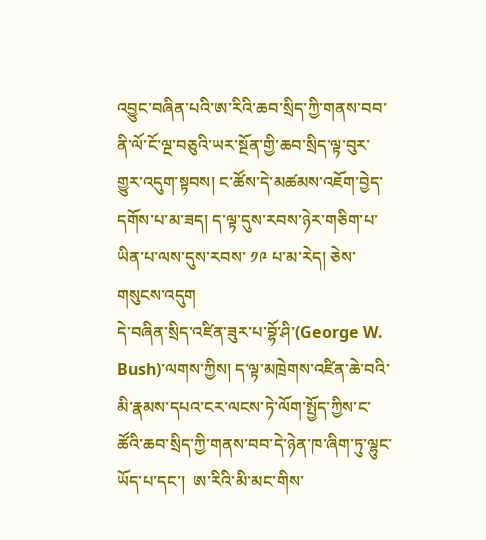འབྱུང་བཞིན་པའི་ཨ་རིའི་ཆབ་སྲིད་ཀྱི་གནས་བབ་ནི་ལོ་ངོ་ལྔ་བཅུའི་ཡར་སྔོན་གྱི་ཆབ་སྲིད་ལྟ་བུར་གྱུར་འདུག་སྟབས། ང་ཚོས་དེ་མཚམས་འཇོག་བྱེད་དགོས་པ་མ་ཟད། ད་ལྟ་དུས་རབས་ཉེར་གཅིག་པ་ཡིན་པ་ལས་དུས་རབས་ ༡༩ པ་མ་རེད། ཅེས་གསུངས་འདུག
དེ་བཞིན་སྲིད་འཛིན་ཟུར་པ་བྷོ་ཤི་(George W. Bush)་ལགས་ཀྱིས། ད་ལྟ་མཁྲེགས་འཛིན་ཆེ་བའི་མི་རྣམས་དཔའ་ངར་ལངས་ཏེ་ལོག་སྤྱོད་ཀྱིས་ང་ཚོའི་ཆབ་སྲིད་ཀྱི་གནས་བབ་དེ་ཉེན་ཁ་ཞིག་ཏུ་ལྷུང་ཡོད་པ་དང་།  ཨ་རིའི་མི་མང་གིས་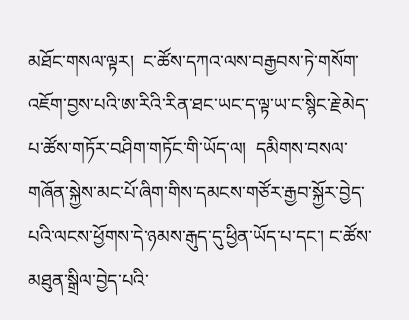མཐོང་གསལ་ལྟར།  ང་ཚོས་དཀའ་ལས་བརྒྱབས་ཏེ་གསོག་འཇོག་བྱས་པའི་ཨ་རིའི་རིན་ཐང་ཡང་ད་ལྟ་ཡ་ང་སྙིང་རྗེ་མེད་པ་ཚོས་གཏོར་བཤིག་གཏོང་གི་ཡོད་ལ།  དམིགས་བསལ་གཞོན་སྐྱེས་མང་པོ་ཞིག་གིས་དམངས་གཙོར་རྒྱབ་སྐྱོར་བྱེད་པའི་ལངས་ཕྱོགས་དེ་ཉམས་རྒུད་དུ་ཕྱིན་ཡོད་པ་དང་། ང་ཚོས་མཐུན་སྒྲིལ་བྱེད་པའི་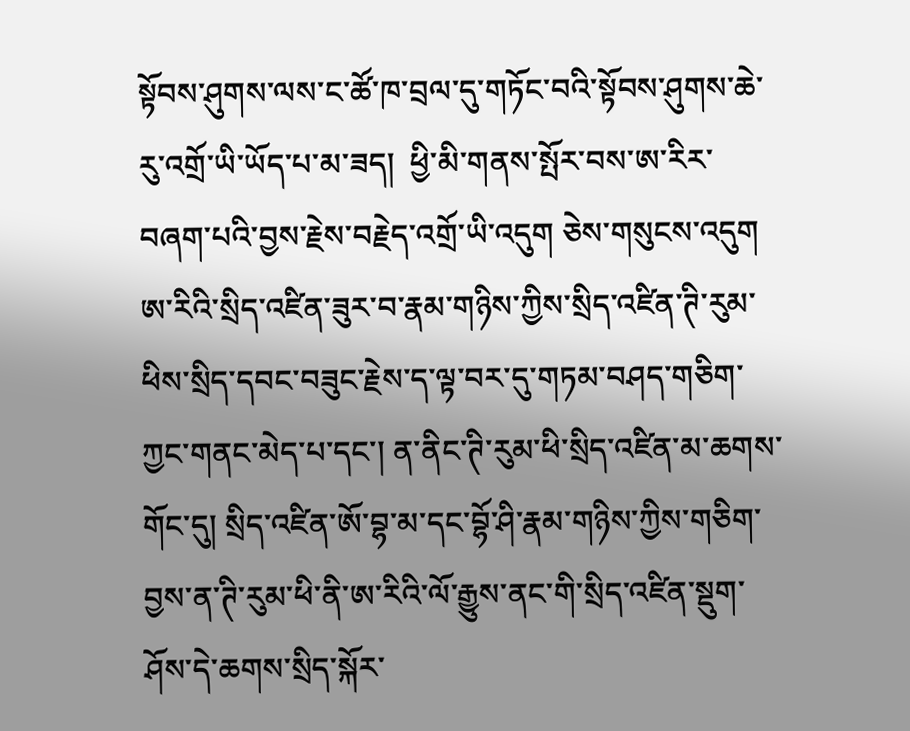སྟོབས་ཤུགས་ལས་ང་ཚོ་ཁ་བྲལ་དུ་གཏོང་བའི་སྟོབས་ཤུགས་ཆེ་རུ་འགྲོ་ཡི་ཡོད་པ་མ་ཟད།  ཕྱི་མི་གནས་སྤོར་བས་ཨ་རིར་བཞག་པའི་བྱས་རྗེས་བརྗེད་འགྲོ་ཡི་འདུག ཅེས་གསུངས་འདུག
ཨ་རིའི་སྲིད་འཛིན་ཟུར་བ་རྣམ་གཉིས་ཀྱིས་སྲིད་འཛིན་ཊི་རུམ་ཕིས་སྲིད་དབང་བཟུང་རྗེས་ད་ལྟ་བར་དུ་གཏམ་བཤད་གཅིག་ཀྱང་གནང་མེད་པ་དང་། ན་ནིང་ཊི་རུམ་ཕི་སྲིད་འཛིན་མ་ཆགས་གོང་དུ། སྲིད་འཛིན་ཨོ་བྷ་མ་དང་བྷོ་ཤི་རྣམ་གཉིས་ཀྱིས་གཅིག་བྱས་ན་ཊི་རུམ་ཕི་ནི་ཨ་རིའི་ལོ་རྒྱུས་ནང་གི་སྲིད་འཛིན་སྡུག་ཤོས་དེ་ཆགས་སྲིད་སྐོར་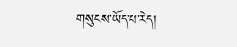གསུངས་ཡོད་པ་རེད།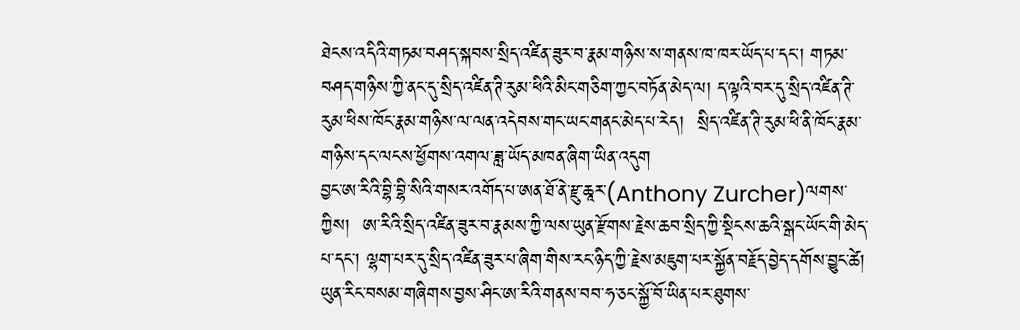ཐེངས་འདིའི་གཏམ་བཤད་སྐབས་སྲིད་འཛིན་ཟུར་བ་རྣམ་གཉིས་ས་གནས་ཁ་ཁར་ཡོད་པ་དང་། གཏམ་བཤད་གཉིས་ཀྱི་ནང་དུ་སྲིད་འཛིན་ཊི་རུམ་ཕིའི་མིང་གཅིག་ཀྱང་བཏོན་མེད་ལ། ད་ལྟའི་བར་དུ་སྲིད་འཛིན་ཊི་རུམ་ཕིས་ཁོང་རྣམ་གཉིས་ལ་ལན་འདེབས་གང་ཡང་གནང་མེད་པ་རེད།  སྲིད་འཛིན་ཊི་རུམ་ཕི་ནི་ཁོང་རྣམ་གཉིས་དང་ལངས་ཕྱོགས་འགལ་ཟླ་ཡོད་མཁན་ཞིག་ཡིན་འདུག
བྱང་ཨ་རིའི་བྷི་བྷི་སིའི་གསར་འགོད་པ་ཨན་ཐོ་ནེ་རྫུ་ཆཱར་(Anthony Zurcher)ལགས་ཀྱིས།  ཨ་རིའི་སྲིད་འཛིན་ཟུར་བ་རྣམས་ཀྱི་ལས་ཡུན་རྫོགས་རྗེས་ཆབ་སྲིད་ཀྱི་སྡིངས་ཆའི་སྒང་ཡོང་གི་མེད་པ་དང་། ལྷག་པར་དུ་སྲིད་འཛིན་ཟུར་པ་ཞིག་གིས་རང་ཉིད་ཀྱི་རྗེས་མཇུག་པར་སྐྱོན་བརྗོད་བྱེད་དགོས་བྱུང་ཚེ། ཡུན་རིང་བསམ་གཞིགས་བྱས་ཤིང་ཨ་རིའི་གནས་བབ་ཧ་ཅང་སྐྱོ་བོ་ཡིན་པར་ཐུགས་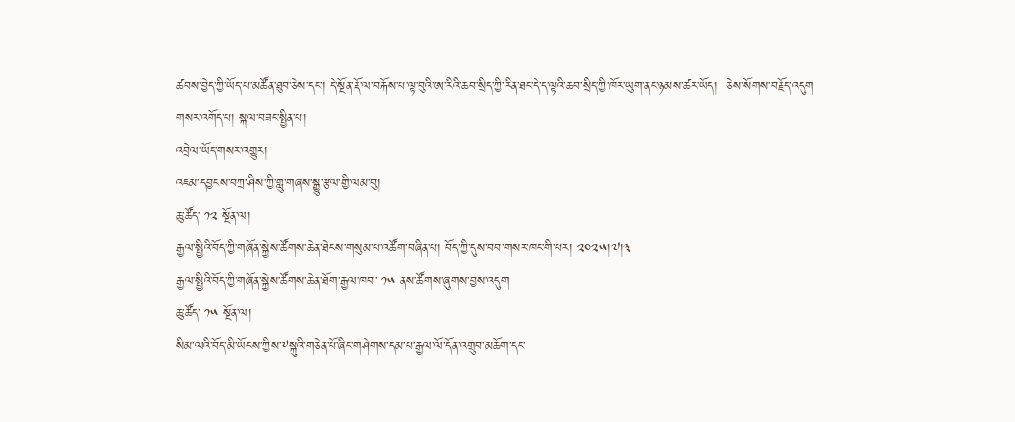ཚབས་བྱེད་ཀྱི་ཡོད་པ་མཚོན་ཐུབ་ཅེས་དང་། དེ་སྔོན་རྡོ་ལ་བརྐོས་པ་ལྟ་བུའི་ཨ་རིའི་ཆབ་སྲིད་ཀྱི་རིན་ཐང་དེ་ད་ལྟའི་ཆབ་སྲིད་ཀྱི་ཁོར་ཡུག་ནང་ཉམས་ཚར་ཡོད།  ཅེས་སོགས་བརྗོད་འདུག
གསར་འགོད་པ། སྐལ་བཟང་སྤྱིན་པ།
འབྲེལ་ཡོད་གསར་འགྱུར།
འཇམ་དབྱངས་བཀྲ་ཤིས་ཀྱི་གླུ་གཞས་སྒྱུ་རྩལ་གྱི་ལམ་བུ།
ཆུ་ཚོད་ ༡༢ སྔོན་ལ།
རྒྱལ་སྤྱིའི་བོད་ཀྱི་གཞོན་སྐྱེས་ཚོགས་ཆེན་ཐེངས་གསུམ་པ་འཚོག་བཞིན་པ། བོད་ཀྱི་དུས་བབ་གསར་ཁང་གི་པར། ༢༠༢༥།༧།༣
རྒྱལ་སྤྱིའི་བོད་ཀྱི་གཞོན་སྐྱེས་ཚོགས་ཆེན་ཐོག་རྒྱལ་ཁབ་ ༡༥ ནས་ཚོགས་ཞུགས་བྱས་འདུག
ཆུ་ཚོད་ ༡༥ སྔོན་ལ།
སིམ་ལའི་བོད་མི་ཡོངས་ཀྱིས་༸སྐུའི་གཅེན་པོ་ཞིང་གཤེགས་དམ་པ་རྒྱལ་ལོ་དོན་འགྲུབ་མཆོག་དང་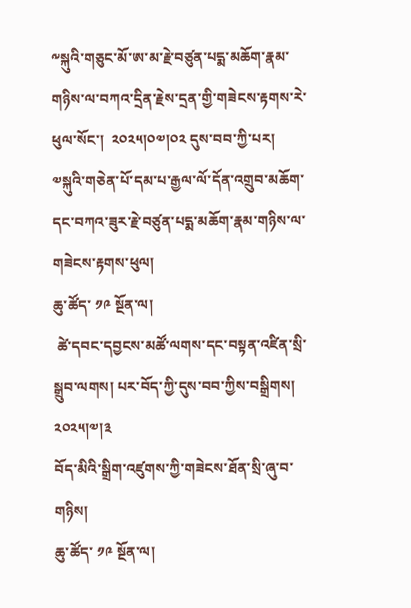༸སྐུའི་གཅུང་མོ་ཨ་མ་རྗེ་བཙུན་པདྨ་མཆོག་རྣམ་གཉིས་ལ་བཀའ་དྲིན་རྗེས་དྲན་གྱི་གཟེངས་རྟགས་རེ་ཕུལ་སོང་།  ༢༠༢༥།༠༧།༠༢ དུས་བབ་ཀྱི་པར།
༧སྐུའི་གཅེན་པོ་དམ་པ་རྒྱལ་ལོ་དོན་འགྲུབ་མཆོག་དང་བཀའ་ཟུར་རྗེ་བཙུན་པདྨ་མཆོག་རྣམ་གཉིས་ལ་གཟེངས་རྟགས་ཕུལ།
ཆུ་ཚོད་ ༡༩ སྔོན་ལ།
 ཚེ་དབང་དབྱངས་མཚོ་ལགས་དང་བསྟན་འཛིན་སྲི་སྒྲུབ་ལགས། པར་བོད་ཀྱི་དུས་བབ་ཀྱིས་བསྒྲིགས། ༢༠༢༥།༧།༣
བོད་མིའི་སྒྲིག་འཛུགས་ཀྱི་གཟེངས་ཐོན་སྲི་ཞུ་བ་གཉིས།
ཆུ་ཚོད་ ༡༩ སྔོན་ལ།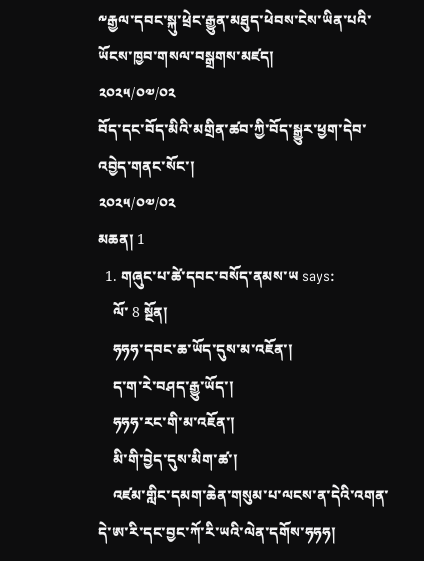༸རྒྱལ་དབང་སྐུ་ཕྲེང་རྒྱུན་མཐུད་ཕེབས་ངེས་ཡིན་པའི་ཡོངས་ཁྱབ་གསལ་བསྒྲགས་མཛད།
༢༠༢༥/༠༧/༠༢
བོད་དང་བོད་མིའི་མགྲིན་ཚབ་ཀྱི་བོད་སྒྱུར་ཕྱག་དེབ་འབྱེད་གནང་སོང་།
༢༠༢༥/༠༧/༠༢
མཆན། 1
  1. གཞུང་པ་ཚེ་དབང་བསོད་ནམས་ཡ says:
    ལོ་ 8 སྔོན།
    ཧཧཧ་དབང་ཆ་ཡོད་དུས་མ་འཇོན་།
    ད་ག་རེ་བཤད་རྒྱུ་ཡོད་།
    ཧཧཧ་རང་གི་མ་འཇོན་།
    མི་གི་བྱེད་དུས་མིག་ཚ་།
    འཛམ་གླིང་དམག་ཆེན་གསུམ་པ་ལངས་ན་དེའི་འགན་དེ་ཨ་རི་དང་བྱང་ཀོ་རི་ཡའི་ལེན་དགོས་ཧཧཧ།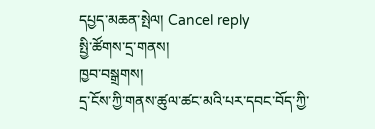དཔྱད་མཆན་སྤེལ། Cancel reply
སྤྱི་ཚོགས་དྲ་གནས།
ཁྱབ་བསྒྲགས།
དྲ་ངོས་ཀྱི་གནས་ཚུལ་ཚང་མའི་པར་དབང་བོད་ཀྱི་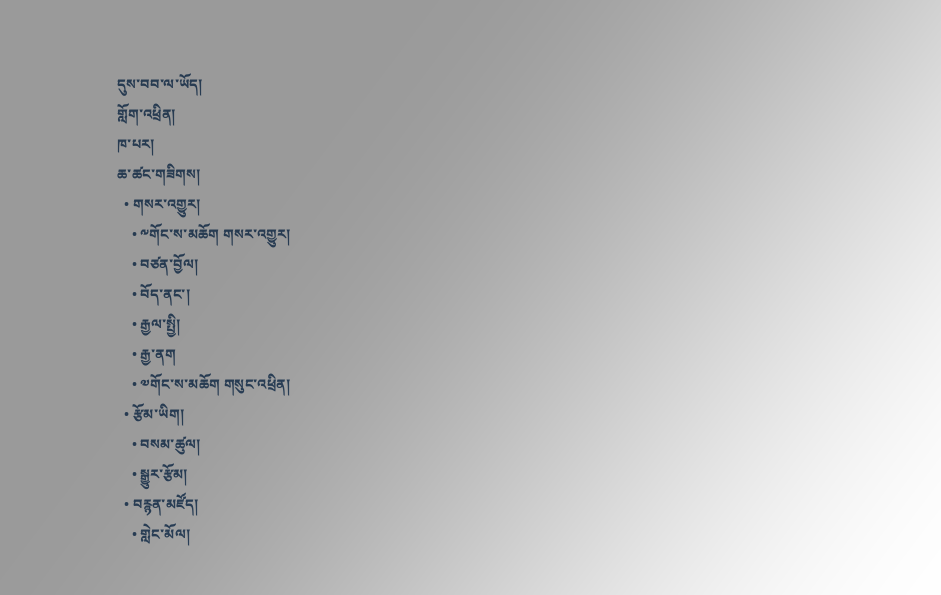དུས་བབ་ལ་ཡོད།
གློག་འཕྲིན།
ཁ་པར།
ཆ་ཚང་གཟིགས།
  • གསར་འགྱུར།
    • ༸གོང་ས་མཆོག གསར་འགྱུར།
    • བཙན་བྱོལ།
    • བོད་ནང་།
    • རྒྱལ་སྤྱི།
    • རྒྱ་ནག
    • ༧གོང་ས་མཆོག གསུང་འཕྲིན།
  • རྩོམ་ཡིག།
    • བསམ་ཚུལ།
    • སྒྱུར་རྩོམ།
  • བརྙན་མཛོད།
    • གླེང་མོལ།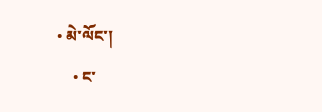• མེ་ལོང་།
    • ང་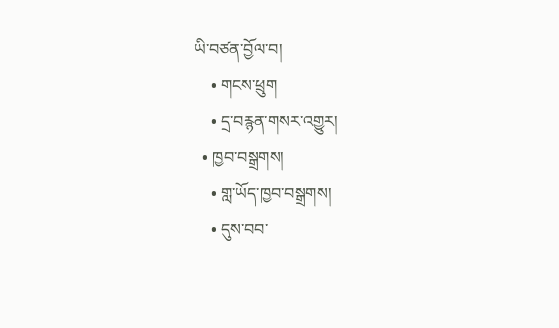ཡི་བཙན་བྱོལ་བ།
    • གངས་ཕྲུག
    • དྲ་བརྙན་གསར་འགྱུར།
  • ཁྱབ་བསྒྲགས།
    • གླ་ཡོད་ཁྱབ་བསྒྲགས།
    • དུས་བབ་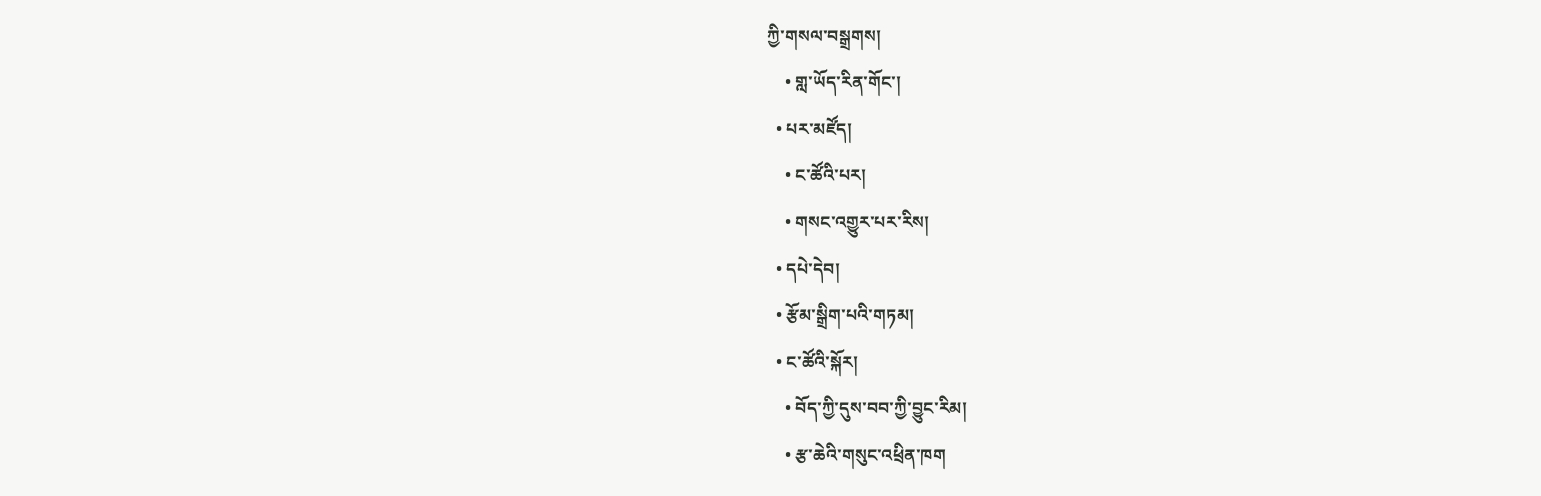ཀྱི་གསལ་བསྒྲགས།
    • གླ་ཡོད་རིན་གོང་།
  • པར་མཛོད།
    • ང་ཚོའི་པར།
    • གསང་འགྱུར་པར་རིས།
  • དཔེ་དེབ།
  • རྩོམ་སྒྲིག་པའི་གཏམ།
  • ང་ཚོའི་སྐོར།
    • བོད་ཀྱི་དུས་བབ་ཀྱི་བྱུང་རིམ།
    • རྩ་ཆེའི་གསུང་འཕྲིན་ཁག